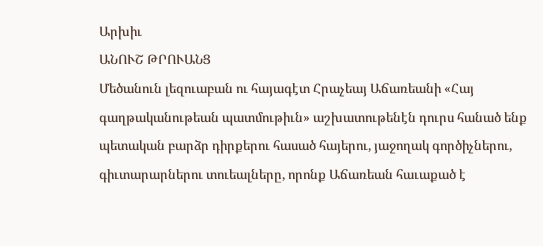Արխիւ
ԱՆՈՒՇ ԹՐՈՒԱՆՑ
Մեծանուն լեզուաբան ու հայագէտ Հրաչեայ Աճառեանի «Հայ գաղթականութեան պատմութիւն» աշխատութենէն դուրս հանած ենք պետական բարձր դիրքերու հասած հայերու, յաջողակ գործիչներու, գիւտարարներու տուեալները, որոնք Աճառեան հաւաքած է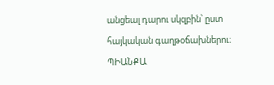անցեալ դարու սկզբին՝ ըստ հայկական գաղթօճախներու։
ՊԻԱՆՔԱ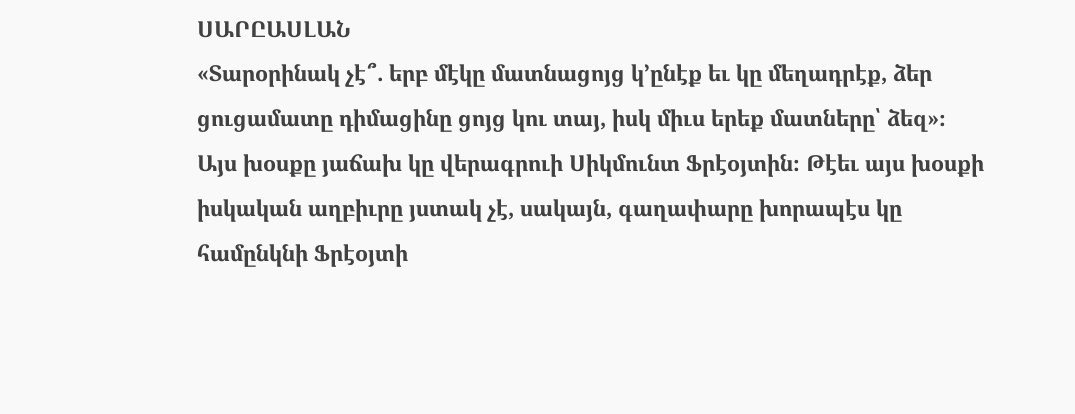ՍԱՐԸԱՍԼԱՆ
«Տարօրինակ չէ՞. երբ մէկը մատնացոյց կ՚ընէք եւ կը մեղադրէք, ձեր ցուցամատը դիմացինը ցոյց կու տայ, իսկ միւս երեք մատները՝ ձեզ»։
Այս խօսքը յաճախ կը վերագրուի Սիկմունտ Ֆրէօյտին։ Թէեւ այս խօսքի իսկական աղբիւրը յստակ չէ, սակայն, գաղափարը խորապէս կը համընկնի Ֆրէօյտի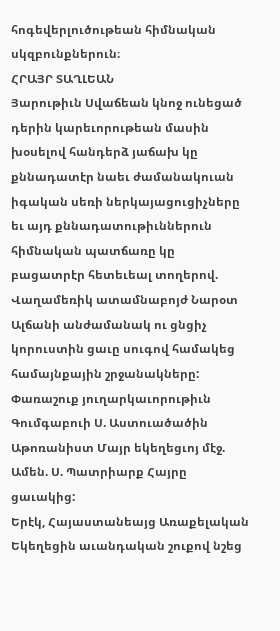հոգեվերլուծութեան հիմնական սկզբունքներուն։
ՀՐԱՅՐ ՏԱՂԼԵԱՆ
Յարութիւն Սվաճեան կնոջ ունեցած դերին կարեւորութեան մասին խօսելով հանդերձ յաճախ կը քննադատէր նաեւ ժամանակուան իգական սեռի ներկայացուցիչները եւ այդ քննադատութիւններուն հիմնական պատճառը կը բացատրէր հետեւեալ տողերով.
Վաղամեռիկ ատամնաբոյժ Նարօտ Ալճանի անժամանակ ու ցնցիչ կորուստին ցաւը սուգով համակեց համայնքային շրջանակները:
Փառաշուք յուղարկաւորութիւն Գումգաբուի Ս. Աստուածածին Աթոռանիստ Մայր եկեղեցւոյ մէջ. Ամեն. Ս. Պատրիարք Հայրը ցաւակից:
Երէկ, Հայաստանեայց Առաքելական Եկեղեցին աւանդական շուքով նշեց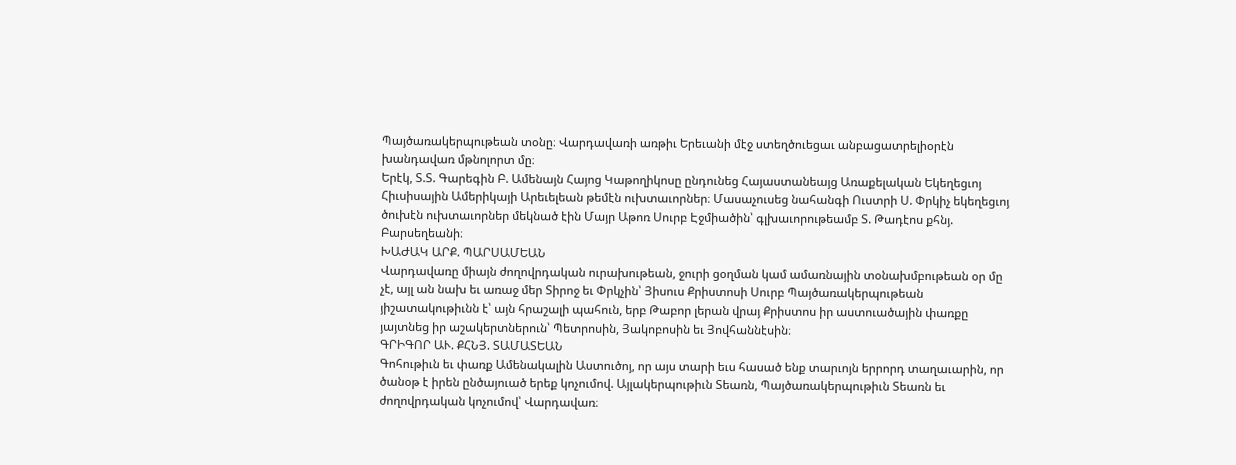Պայծառակերպութեան տօնը։ Վարդավառի առթիւ Երեւանի մէջ ստեղծուեցաւ անբացատրելիօրէն խանդավառ մթնոլորտ մը։
Երէկ, Տ.Տ. Գարեգին Բ. Ամենայն Հայոց Կաթողիկոսը ընդունեց Հայաստանեայց Առաքելական Եկեղեցւոյ Հիւսիսային Ամերիկայի Արեւելեան թեմէն ուխտաւորներ։ Մասաչուսեց նահանգի Ուստրի Ս. Փրկիչ եկեղեցւոյ ծուխէն ուխտաւորներ մեկնած էին Մայր Աթոռ Սուրբ Էջմիածին՝ գլխաւորութեամբ Տ. Թադէոս քհնյ. Բարսեղեանի։
ԽԱԺԱԿ ԱՐՔ. ՊԱՐՍԱՄԵԱՆ
Վարդավառը միայն ժողովրդական ուրախութեան, ջուրի ցօղման կամ ամառնային տօնախմբութեան օր մը չէ, այլ ան նախ եւ առաջ մեր Տիրոջ եւ Փրկչին՝ Յիսուս Քրիստոսի Սուրբ Պայծառակերպութեան յիշատակութիւնն է՝ այն հրաշալի պահուն, երբ Թաբոր լերան վրայ Քրիստոս իր աստուածային փառքը յայտնեց իր աշակերտներուն՝ Պետրոսին, Յակոբոսին եւ Յովհաննէսին։
ԳՐԻԳՈՐ ԱՒ. ՔՀՆՅ. ՏԱՄԱՏԵԱՆ
Գոհութիւն եւ փառք Ամենակալին Աստուծոյ, որ այս տարի եւս հասած ենք տարւոյն երրորդ տաղաւարին, որ ծանօթ է իրեն ընծայուած երեք կոչումով. Այլակերպութիւն Տեառն, Պայծառակերպութիւն Տեառն եւ ժողովրդական կոչումով՝ Վարդավառ։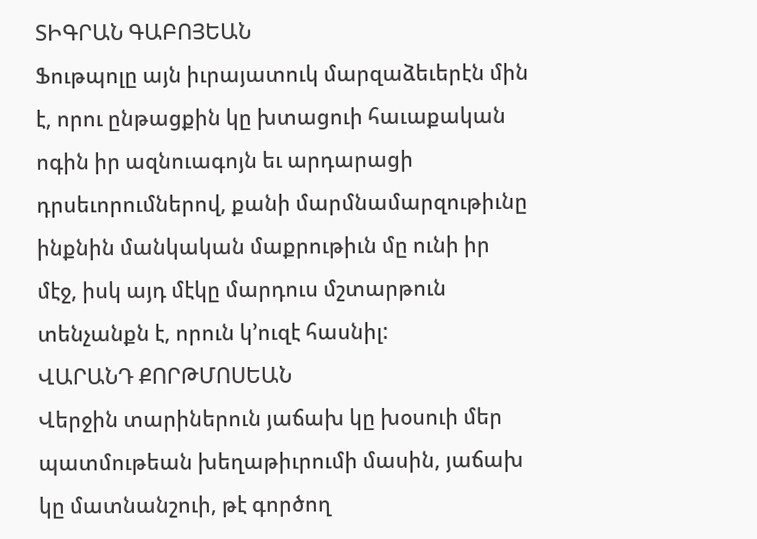ՏԻԳՐԱՆ ԳԱԲՈՅԵԱՆ
Ֆութպոլը այն իւրայատուկ մարզաձեւերէն մին է, որու ընթացքին կը խտացուի հաւաքական ոգին իր ազնուագոյն եւ արդարացի դրսեւորումներով, քանի մարմնամարզութիւնը ինքնին մանկական մաքրութիւն մը ունի իր մէջ, իսկ այդ մէկը մարդուս մշտարթուն տենչանքն է, որուն կ՚ուզէ հասնիլ:
ՎԱՐԱՆԴ ՔՈՐԹՄՈՍԵԱՆ
Վերջին տարիներուն յաճախ կը խօսուի մեր պատմութեան խեղաթիւրումի մասին, յաճախ կը մատնանշուի, թէ գործող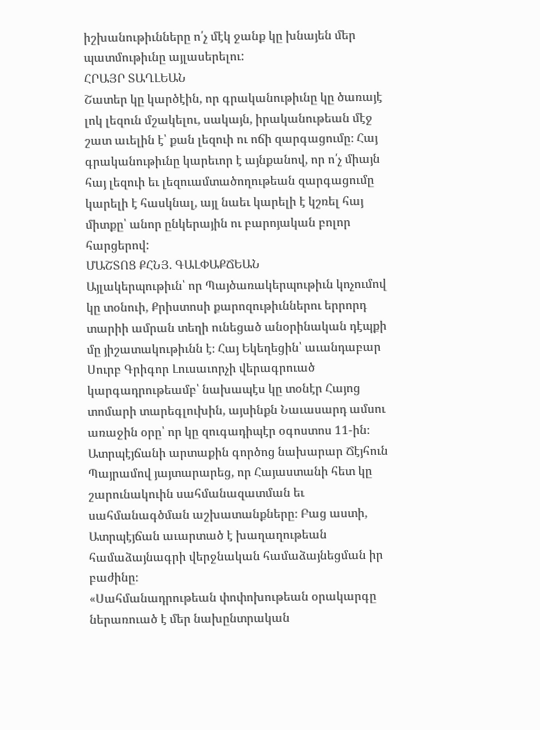իշխանութիւնները ո՛չ մէկ ջանք կը խնայեն մեր պատմութիւնը այլասերելու:
ՀՐԱՅՐ ՏԱՂԼԵԱՆ
Շատեր կը կարծէին, որ գրականութիւնը կը ծառայէ լոկ լեզուն մշակելու, սակայն, իրականութեան մէջ շատ աւելին է՝ քան լեզուի ու ոճի զարգացումը։ Հայ գրականութիւնը կարեւոր է այնքանով, որ ո՛չ միայն հայ լեզուի եւ լեզուամտածողութեան զարգացումը կարելի է հասկնալ, այլ նաեւ կարելի է կշռել հայ միտքը՝ անոր ընկերային ու բարոյական բոլոր հարցերով:
ՄԱՇՏՈՑ ՔՀՆՅ. ԳԱԼՓԱՔՃԵԱՆ
Այլակերպութիւն՝ որ Պայծառակերպութիւն կոչումով կը տօնուի, Քրիստոսի քարոզութիւններու երրորդ տարիի ամրան տեղի ունեցած անօրինական դէպքի մը յիշատակութիւնն է։ Հայ Եկեղեցին՝ աւանդաբար Սուրբ Գրիգոր Լուսաւորչի վերագրուած կարգադրութեամբ՝ նախապէս կը տօնէր Հայոց տոմարի տարեգլուխին, այսինքն Նաւասարդ ամսու առաջին օրը՝ որ կը զուգադիպէր օգոստոս 11-ին։
Ատրպէյճանի արտաքին գործոց նախարար Ճէյհուն Պայրամով յայտարարեց, որ Հայաստանի հետ կը շարունակուին սահմանազատման եւ սահմանագծման աշխատանքները։ Բաց աստի, Ատրպէյճան աւարտած է խաղաղութեան համաձայնագրի վերջնական համաձայնեցման իր բաժինը։
«Սահմանադրութեան փոփոխութեան օրակարգը ներառուած է մեր նախընտրական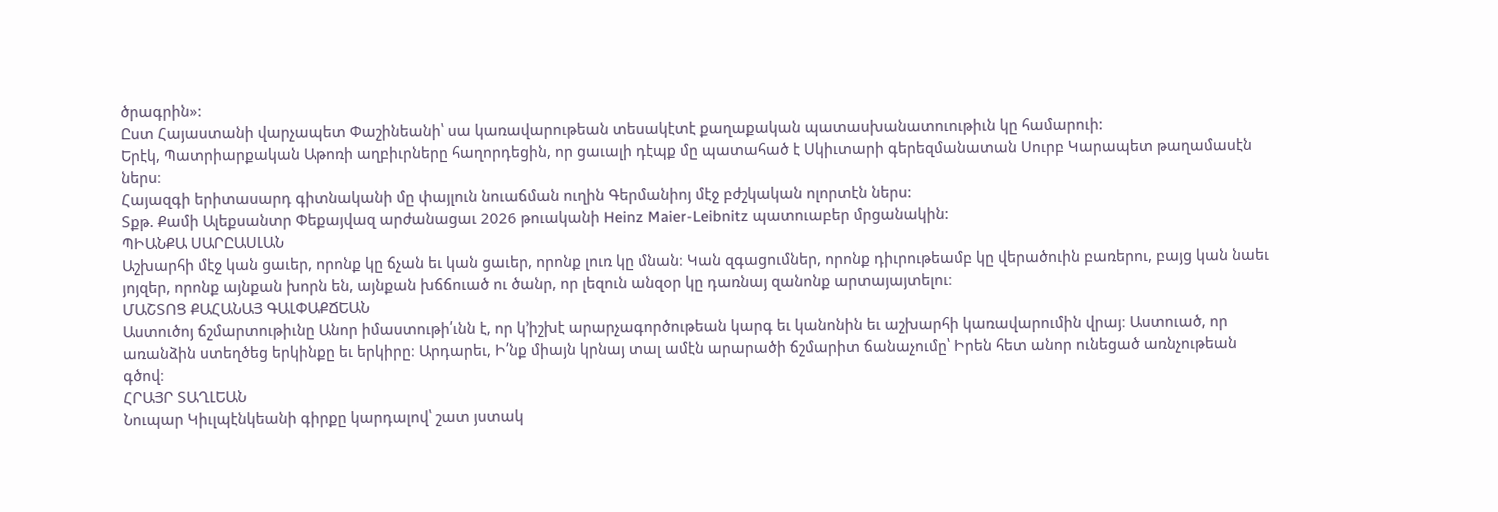ծրագրին»:
Ըստ Հայաստանի վարչապետ Փաշինեանի՝ սա կառավարութեան տեսակէտէ քաղաքական պատասխանատուութիւն կը համարուի:
Երէկ, Պատրիարքական Աթոռի աղբիւրները հաղորդեցին, որ ցաւալի դէպք մը պատահած է Սկիւտարի գերեզմանատան Սուրբ Կարապետ թաղամասէն ներս։
Հայազգի երիտասարդ գիտնականի մը փայլուն նուաճման ուղին Գերմանիոյ մէջ բժշկական ոլորտէն ներս:
Տքթ. Քամի Ալեքսանտր Փեքայվազ արժանացաւ 2026 թուականի Heinz Maier-Leibnitz պատուաբեր մրցանակին:
ՊԻԱՆՔԱ ՍԱՐԸԱՍԼԱՆ
Աշխարհի մէջ կան ցաւեր, որոնք կը ճչան եւ կան ցաւեր, որոնք լուռ կը մնան։ Կան զգացումներ, որոնք դիւրութեամբ կը վերածուին բառերու, բայց կան նաեւ յոյզեր, որոնք այնքան խորն են, այնքան խճճուած ու ծանր, որ լեզուն անզօր կը դառնայ զանոնք արտայայտելու։
ՄԱՇՏՈՑ ՔԱՀԱՆԱՅ ԳԱԼՓԱՔՃԵԱՆ
Աստուծոյ ճշմարտութիւնը Անոր իմաստութի՛ւնն է, որ կ՚իշխէ արարչագործութեան կարգ եւ կանոնին եւ աշխարհի կառավարումին վրայ։ Աստուած, որ առանձին ստեղծեց երկինքը եւ երկիրը։ Արդարեւ, Ի՛նք միայն կրնայ տալ ամէն արարածի ճշմարիտ ճանաչումը՝ Իրեն հետ անոր ունեցած առնչութեան գծով։
ՀՐԱՅՐ ՏԱՂԼԵԱՆ
Նուպար Կիւլպէնկեանի գիրքը կարդալով՝ շատ յստակ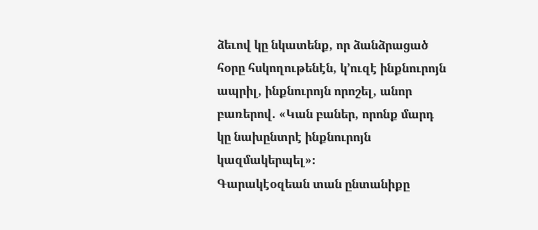ձեւով կը նկատենք, որ ձանձրացած հօրը հսկողութենէն, կ՚ուզէ ինքնուրոյն ապրիլ, ինքնուրոյն որոշել, անոր բառերով. «Կան բաներ, որոնք մարդ կը նախընտրէ ինքնուրոյն կազմակերպել»։
Գարակէօզեան տան ընտանիքը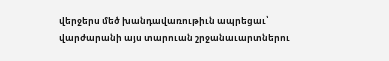վերջերս մեծ խանդավառութիւն ապրեցաւ՝ վարժարանի այս տարուան շրջանաւարտներու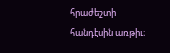հրաժեշտի հանդէսին առթիւ։